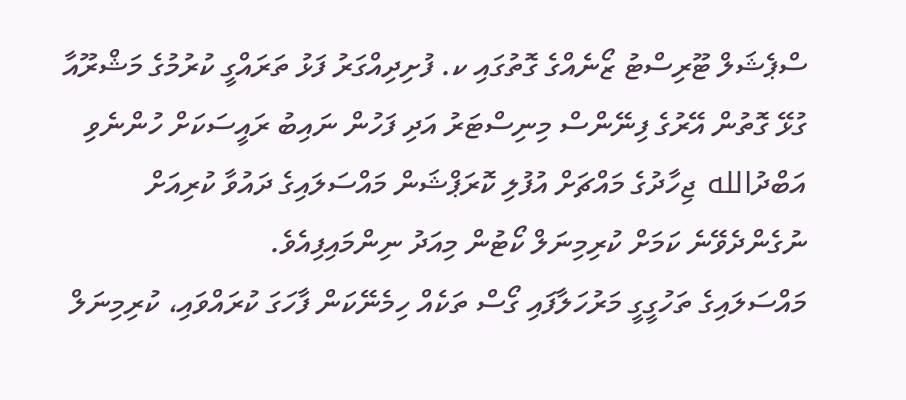ސްޕެޝަލް ޓޫރިސްޓު ޒޯނެއްގެ ގޮތުގައި ކ. ފުށިދިއްގަރު ފަޅު ތަރައްގީ ކުރުމުގެ މަޝްރޫއާ ގުޅޭ ގޮތުން އޭރުގެ ފިނޭންސް މިނިސްޓަރު އަދި ފަހުން ނައިބު ރައީސަކަށް ހުންނެވި އަބްދުالله ޖިހާދުގެ މައްޗަށް އުފުލި ކޮރަޕްޝަން މައްސަލައިގެ ދައުވާ ކުރިއަށް ނުގެންދެވޭނެ ކަމަށް ކުރިމިނަލް ކޯޓުން މިއަދު ނިންމައިފިއެވެ.
މައްސަލައިގެ ތަހުގީގީ މަރުހަލާފައި ގޯސް ތަކެއް ހިމެނޭކަން ފާހަގަ ކުރައްވައި، ކުރިމިނަލް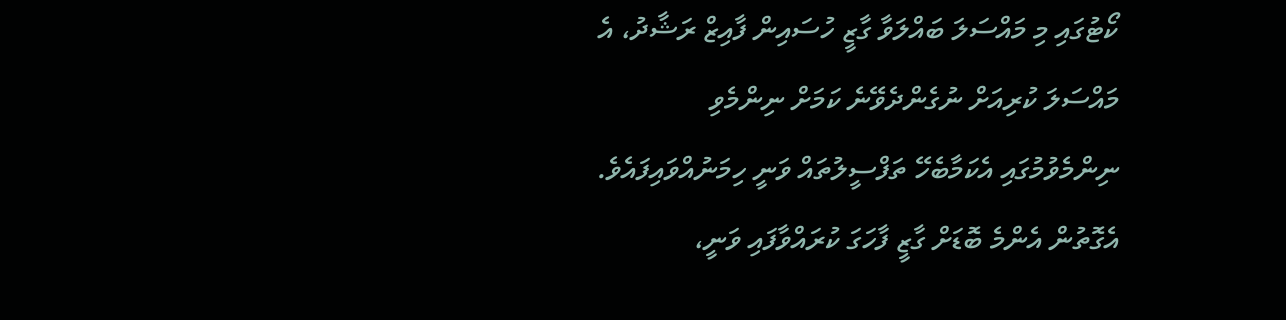ކޯޓުގައި މި މައްސަލަ ބައްލަވާ ގާޒީ ހުސައިން ފާއިޒް ރަޝާދު، އެ މައްސަލަ ކުރިއަށް ނުގެންދެވޭނެ ކަމަށް ނިންމެވި ނިންމެވުމުގައި އެކަމާބެހޭ ތަފްސީލުތައް ވަނީ ހިމަނުއްވައިފައެވެ.
އެގޮތުން އެންމެ ބޮޑަށް ގާޒީ ފާހަގަ ކުރައްވާފައި ވަނީ،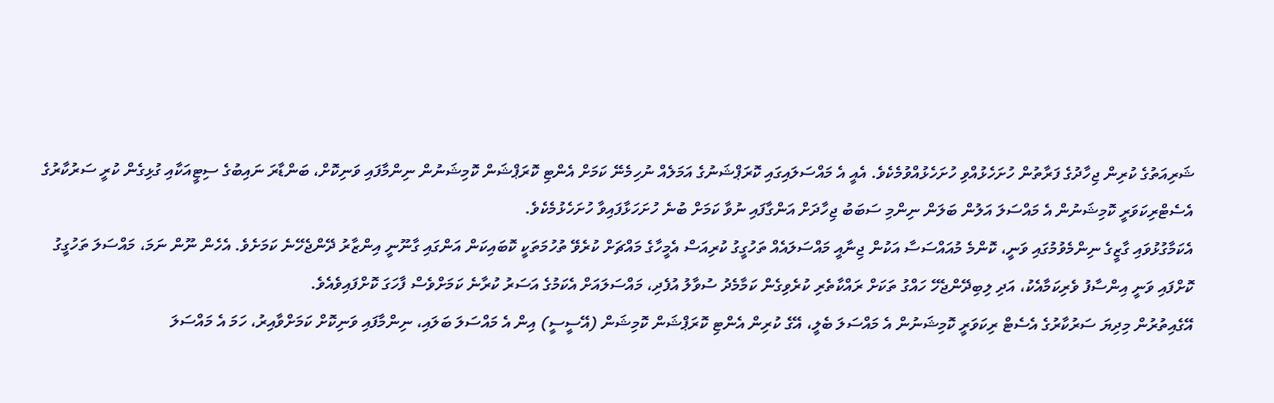ޝަރިއަތުގެ ކުރިން ޖިހާދުގެ ފަރާތުން ހުށަހެޅުއްވި ހުށަހެޅުއްވުމެކެވެ. އެއީ އެ މައްސަލައިގައި ކޮރަޕްޝަނުގެ އަމަލެއް ނުހިމެނޭ ކަމަށް އެންޓި ކޮރަޕްޝަން ކޮމިޝަނުން ނިންމާފައި ވަނިކޮށް، ބަންޑާރަ ނައިބުގެ ސިޓީއަކާއި ގުޅިގެން ކުރީ ސަރުކާރުގެ އެސެޓްރިކަވަރީ ކޮމިޝަނުން އެ މައްސަލަ އަލުން ބަލަން ނިންމި ސަބަބު ޖިހާދަށް އަންގާފައި ނުވާ ކަމަށް ބުނެ ހުށަހަޅާފައިވާ ހުށަހެޅުމެކެވެ.
އެކަމާގުޅުވައި ގާޒީގެ ނިންމެވުމުގައި ވަނީ، ކޮންމެ މުއައްސަސާ އަކުން ޖިނާއީ މައްސަލައެއް ތަހުގީގު ކުރިއަސް އެމީހާގެ މައްޗަށް ކުރެވޭ ތުހުމަތަކީ ކޮބައިކަން އަންގައި ގާނޫނީ އިންޒާރު ދޭންޖެހޭނެ ކަމަށެވެ. އެހެން ނޫން ނަމަ، މައްސަލަ ތަހުގީގު ކޮށްފައި ވަނީ އިންސާފު ވެރިކަމާއެކު، އަދި ލިބިދޭންޖެހޭ ހައްގު ތަކަށް ރައްކާތެރި ކުރެވިގެން ކަމާމެދު ސުވާލު އުފެދި، މައްސަލައަށް އެކަމުގެ އަސަރު ކުރާނެ ކަމަށްވެސް ފާހަގަ ކޮށްފައިވެއެވެ.
އޭގެއިތުރުން މިދިޔަ ސަރުކާރުގެ އެސެޓް ރިކަވަރީ ކޮމިޝަނުން އެ މައްސަލަ ބެލީ، އޭގެ ކުރިން އެންޓި ކޮރަޕްޝަން ކޮމިޝަން (އޭސީސީ) އިން އެ މައްސަލަ ބަލައި، ނިންމާފައި ވަނިކޮށް ކަމަށްވާއިރު، ހަމަ އެ މައްސަލަ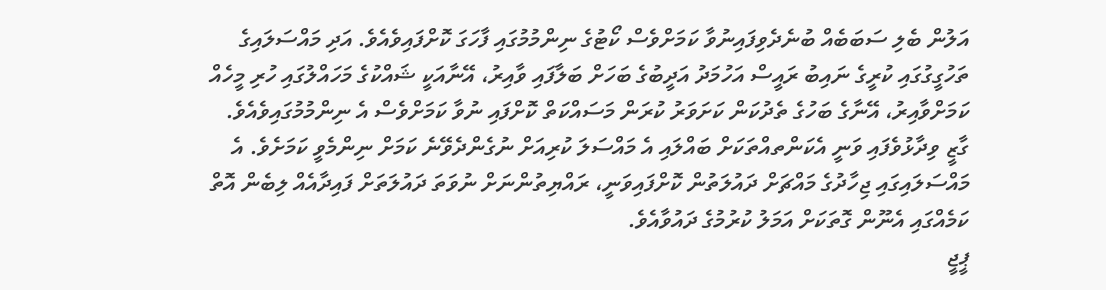އަލުން ބެލި ސަބަބެއް ބުނެދެވިފައިނުވާ ކަމަށްވެސް ކޯޓުގެ ނިންމުމުގައި ފާހަގަ ކޮށްފައިވެއެވެ. އަދި މައްސަލައިގެ ތަހުގީގުގައި ކުރީގެ ނައިބު ރައީސް އަހުމަދު އަދީބުގެ ބަހަށް ބަލާފައި ވާއިރު، އޭނާއަކީ ޝައްކުގެ މަހައްލުގައި ހުރި މީހެއް ކަމަށްވާއިރު، އޭނާގެ ބަހުގެ ތެދުކަން ކަށަވަރު ކުރަން މަސައްކަތް ކޮށްފައި ނުވާ ކަމަށްވެސް އެ ނިންމުމުގައިވެއެވެ.
ގާޒީ ވިދާޅުވެފައި ވަނީ އެކަންތއްތަކަށް ބައްލައި އެ މައްސަލަ ކުރިއަށް ނުގެންދެވޭނެ ކަމަށް ނިންމެވީ ކަމަށެވެ. އެ މައްސަލައިގައި ޖިހާދުގެ މައްޗަށް ދައުލަތުން ކޮށްފައިވަނީ، ރައްޔިތުންނަށް ނުވަތަ ދައުލަތަށް ފައިދާއެއް ލިބެން އޮތް ކަމެއްގައި އެނޫން ގޮތަކަށް އަމަލު ކުރުމުގެ ދައުވާއެވެ.
ޕީޖީ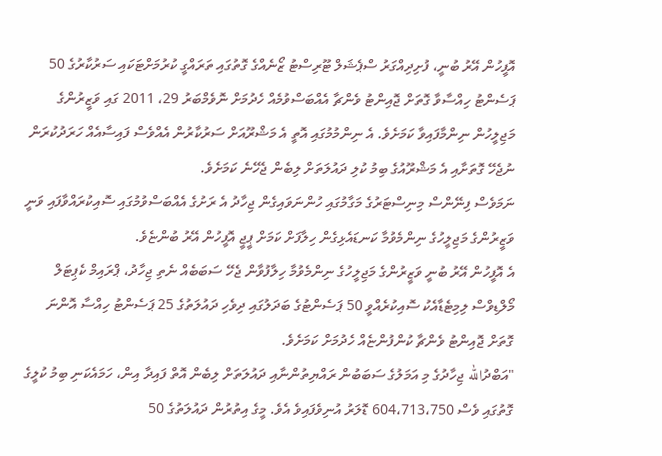އޮފީހުން އޭރު ބުނީ، ފުށިދިއްގަރު ސްޕެޝަލް ޓޫރިސްޓު ޒޯނެއްގެ ގޮތުގައި ތަރައްގީ ކުރުމަށްޓަކައި ސަރުކާރުގެ 50 ޕަސެންޓު ހިއްސާވާ ގޮތަށް ޖޮއިންޓު ވެންޗާ އެއްބަސްވުމެއް ހެދުމަށް ނޮވެމްބަރު 29، 2011 ގައި ވަޒީރުންގެ މަޖިލީހުން ނިންމާފައިވާ ކަމަށެވެ. އެ ނިންމުމުގައި އޮތީ އެ މަޝްރޫއަށް ސަރުކާރުން އެއްވެސް ފައިސާއެއް ހަރަދުކުރަން ނުޖެހޭ ގޮތަށާއި އެ މަޝްރޫއުގެ ބިމު ކުލި ދައުލަތަށް ލިބެން ޖެހޭނެ ކަމަށެވެ.
ނަމަވެސް ފިނޭންސް މިނިސްޓަރުގެ މަގާމުގައި ހުންނަވައިގެން ޖިހާދު އެ ރަށުގެ އެއްބަސްވުމުގައި ސޮއިކުރައްވާފައި ވަނީ ވަޒީރުންގެ މަޖިލީހުގެ ނިންމެވުމާ ކަނޑައެޅިގެން ހިލާފަށް ކަމަށް ޕީޖީ އޮފީހުން އޭރު ބުންޏެވެ.
އެ އޮފީހުން އޭރު ބުނީ ވަޒީރުންގެ މަޖިލީހުގެ ނިންމެވުމާ ހިލާފުވާން ޖެހޭ ސަބަބެއް ނެތި ޖިހާދު، ޕްރައިމް ކެޕިޓަލް މޯލްޑިވްސް ލިމިޓެޑާއެކު ސޮއިކުރެއްވީ 50 ޕަސެންޓުގެ ބަދަލުގައި ދިވެހި ދައުލަތުގެ 25 ޕަސެންޓު ހިއްސާ އޮންނަ ގޮތަށް ޖޮއިންޓު ވެންޗާ ކުންފުންޏެއް ހެދުމަށް ކަމަށެވެ.
"އަބްދުالله ޖިހާދުގެ މި އަމަލުގެ ސަބަބުން ރައްޔިތުންނާއި ދައުލަތަށް ލިބެން އޮތް ފައިދާ އިން، ހަމައެކަނި ބިމު ކުލީގެ ގޮތުގައި ވެސް 604،713،750 ޑޮލަރު އުނިވެފައިވެ އެވެ. މީގެ އިތުރުން ދައުލަތުގެ 50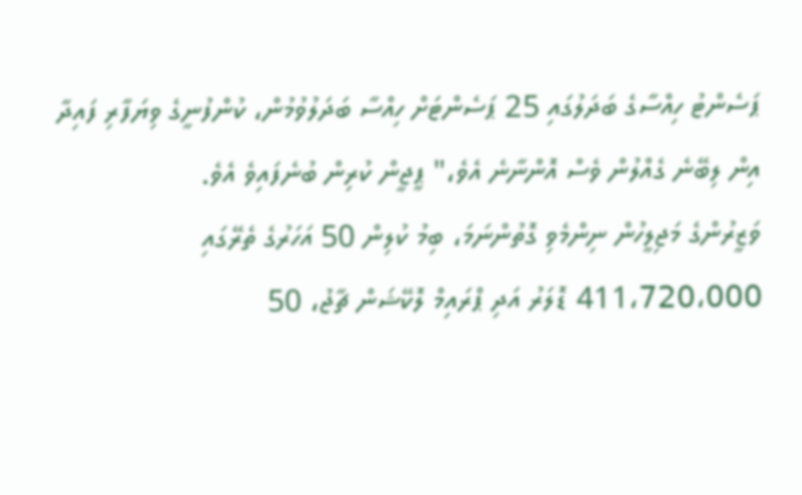ޕަސެންޓު ހިއްސާގެ ބަދަލުގައި 25 ޕަސެންޓަށް ހިއްސާ ބަދަލުވުމުން، ކުންފުނީގެ ވިޔަފާރި ފައިދާ އިން ލިބޭނެ ގެއްލުން ވެސް އޮންނާނެ އެވެ،" ޕީޖީން ކުރިން ބުނެފައިވެ އެވެ.
ވަޒީރުންގެ މަޖިލީހުން ނިންމެވި ގޮތުންނަމަ، ބިމު ކުލިން 50 އަހަރުގެ ތެރޭގައި 411،720،000 ޑޮލަރު އަދި ޕްރައިމް ލޮކޭޝަން ޗާޖު، 50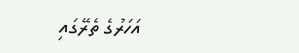އަހަރުގެ ތެރޭގައި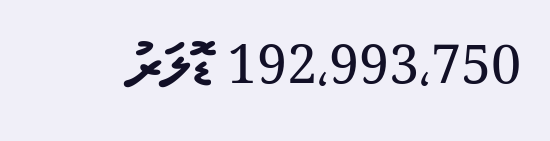192،993،750 ޑޮލަރު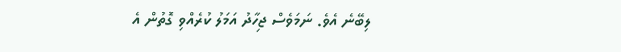ލިބޭނެ އެވެ. ނަމަވެސް ޖިހާދު އަމަލު ކުރެއްވި ގޮތުން އެ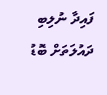ފައިދާ ނުލިބި ދައުލަތަށް ބޮޑު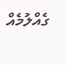ގެއްލުމެއް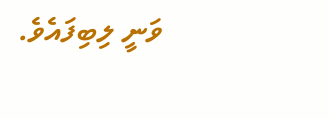ވަނީ ލިބިފައެވެ.